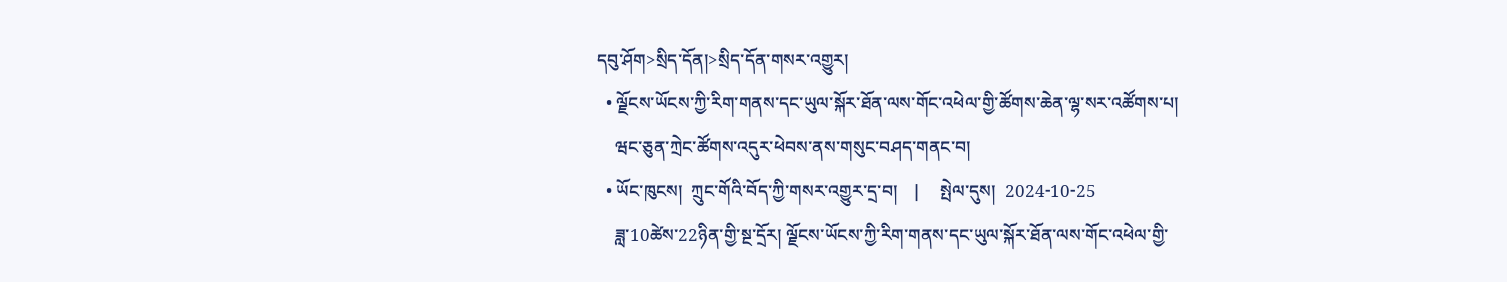དབུ་ཤོག>སྲིད་དོན།>སྲིད་དོན་གསར་འགྱུར།
  • ལྗོངས་ཡོངས་ཀྱི་རིག་གནས་དང་ཡུལ་སྐོར་ཐོན་ལས་གོང་འཕེལ་གྱི་ཚོགས་ཆེན་ལྷ་སར་འཚོགས་པ།
    ཝང་ཅུན་ཀྲེང་ཚོགས་འདུར་ཕེབས་ནས་གསུང་བཤད་གནང་བ།
  • ཡོང་ཁུངས།  ཀྲུང་གོའི་བོད་ཀྱི་གསར་འགྱུར་དྲ་བ།    |     སྤེལ་དུས།  2024-10-25
    ཟླ་10ཚེས་22ཉིན་གྱི་སྔ་དྲོར། ལྗོངས་ཡོངས་ཀྱི་རིག་གནས་དང་ཡུལ་སྐོར་ཐོན་ལས་གོང་འཕེལ་གྱི་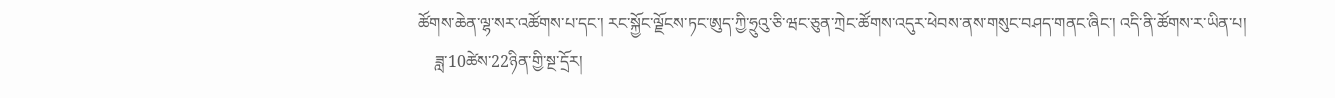ཚོགས་ཆེན་ལྷ་སར་འཚོགས་པ་དང་། རང་སྐྱོང་ལྗོངས་ཏང་ཨུད་ཀྱི་ཧྲུའུ་ཅི་ཝང་ཅུན་ཀྲེང་ཚོགས་འདུར་ཕེབས་ནས་གསུང་བཤད་གནང་ཞིང་། འདི་ནི་ཚོགས་ར་ཡིན་པ།
    ཟླ་10ཚེས་22ཉིན་གྱི་སྔ་དྲོར།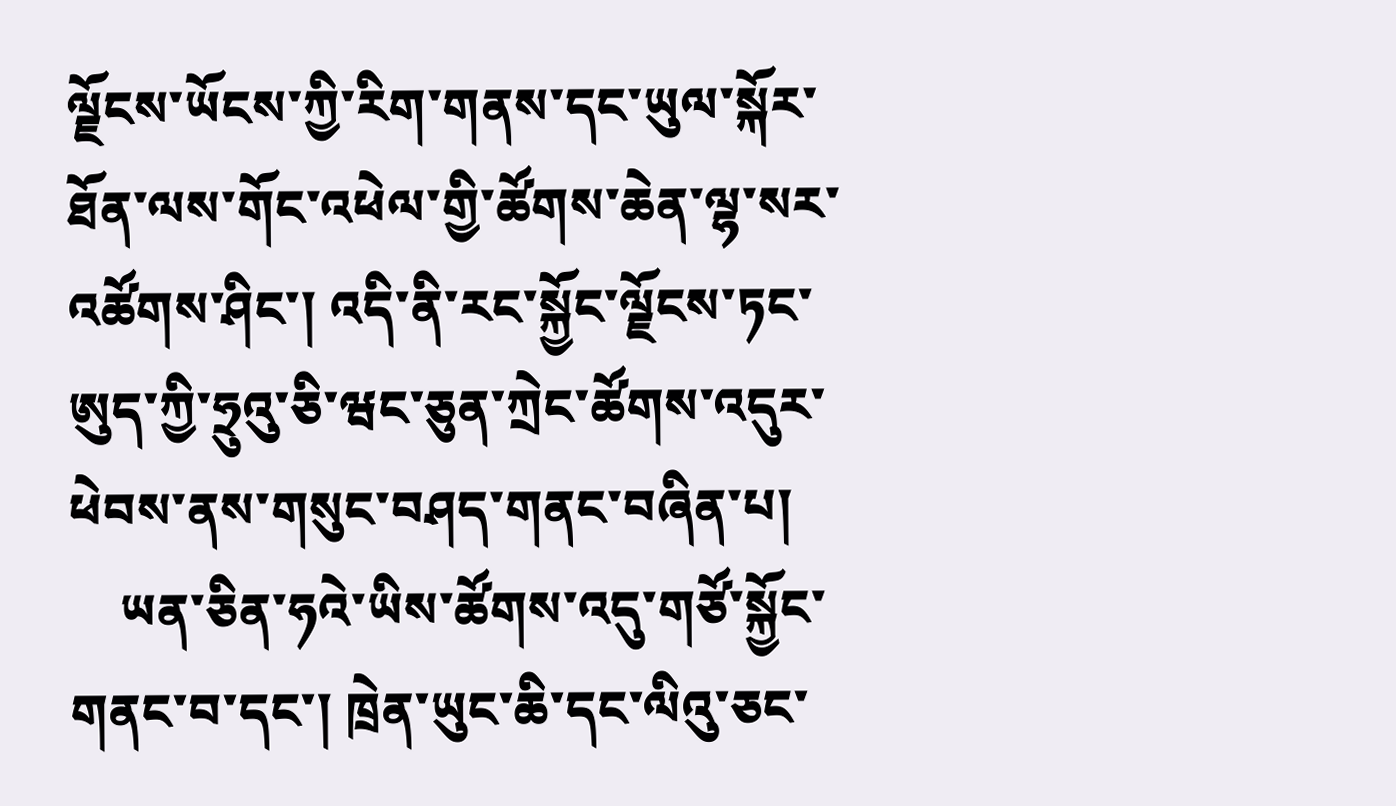ལྗོངས་ཡོངས་ཀྱི་རིག་གནས་དང་ཡུལ་སྐོར་ཐོན་ལས་གོང་འཕེལ་གྱི་ཚོགས་ཆེན་ལྷ་སར་འཚོགས་ཤིང་། འདི་ནི་རང་སྐྱོང་ལྗོངས་ཏང་ཨུད་ཀྱི་ཧྲུའུ་ཅི་ཝང་ཅུན་ཀྲེང་ཚོགས་འདུར་ཕེབས་ནས་གསུང་བཤད་གནང་བཞིན་པ།
    ཡན་ཅིན་ཧའེ་ཡིས་ཚོགས་འདུ་གཙོ་སྐྱོང་གནང་བ་དང་། ཁྲེན་ཡུང་ཆི་དང་ལིའུ་ཅང་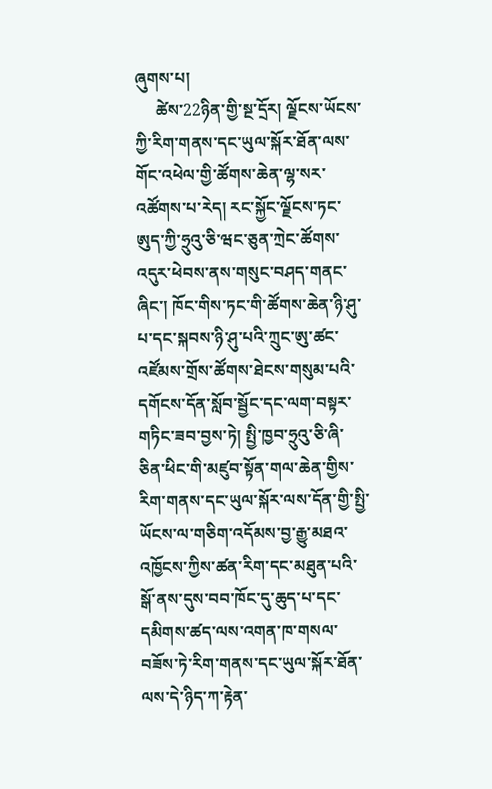ཞུགས་པ།
     ཚེས་22ཉིན་གྱི་སྔ་དྲོར། ལྗོངས་ཡོངས་ཀྱི་རིག་གནས་དང་ཡུལ་སྐོར་ཐོན་ལས་གོང་འཕེལ་གྱི་ཚོགས་ཆེན་ལྷ་སར་འཚོགས་པ་རེད། རང་སྐྱོང་ལྗོངས་ཏང་ཨུད་ཀྱི་ཧྲུའུ་ཅི་ཝང་ཅུན་ཀྲེང་ཚོགས་འདུར་ཕེབས་ནས་གསུང་བཤད་གནང་ཞིང་། ཁོང་གིས་ཏང་གི་ཚོགས་ཆེན་ཉི་ཤུ་པ་དང་སྐབས་ཉི་ཤུ་པའི་ཀྲུང་ཨུ་ཚང་འཛོམས་གྲོས་ཚོགས་ཐེངས་གསུམ་པའི་དགོངས་དོན་སློབ་སྦྱོང་དང་ལག་བསྟར་གཏིང་ཟབ་བྱས་ཏེ། སྤྱི་ཁྱབ་ཧྲུའུ་ཅི་ཞི་ཅིན་ཕིང་གི་མཛུབ་སྟོན་གལ་ཆེན་གྱིས་རིག་གནས་དང་ཡུལ་སྐོར་ལས་དོན་གྱི་སྤྱི་ཡོངས་ལ་གཅིག་འདོམས་བྱ་རྒྱུ་མཐའ་འཁྱོངས་ཀྱིས་ཚན་རིག་དང་མཐུན་པའི་སྒོ་ནས་དུས་བབ་ཁོང་དུ་ཆུད་པ་དང་དམིགས་ཚད་ལས་འགན་ཁ་གསལ་བཟོས་ཏེ་རིག་གནས་དང་ཡུལ་སྐོར་ཐོན་ལས་དེ་ཉིད་ཀ་རྟེན་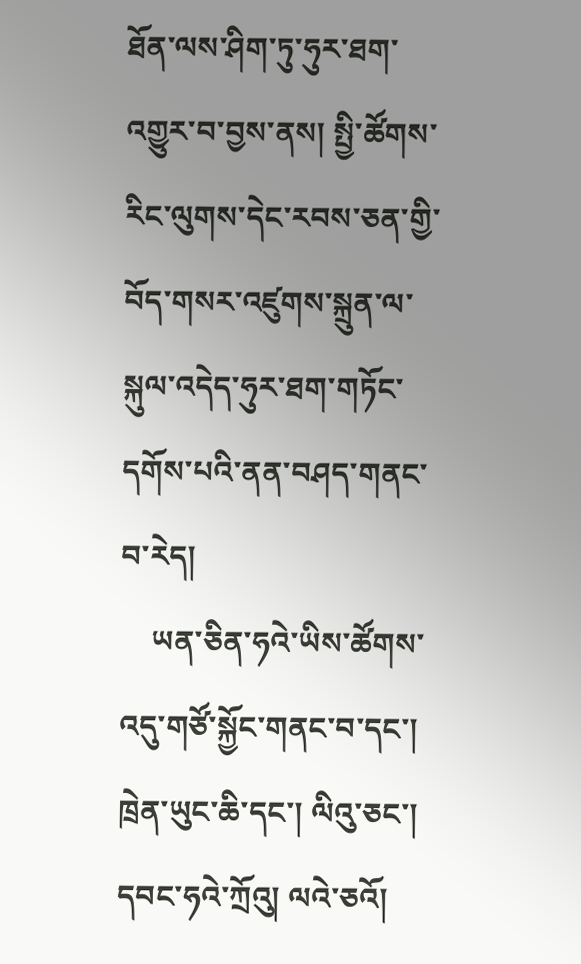ཐོན་ལས་ཤིག་ཏུ་ཧུར་ཐག་འགྱུར་བ་བྱས་ནས། སྤྱི་ཚོགས་རིང་ལུགས་དེང་རབས་ཅན་གྱི་བོད་གསར་འཛུགས་སྐྲུན་ལ་སྐུལ་འདེད་ཧུར་ཐག་གཏོང་དགོས་པའི་ནན་བཤད་གནང་བ་རེད།
    ཡན་ཅིན་ཧའེ་ཡིས་ཚོགས་འདུ་གཙོ་སྐྱོང་གནང་བ་དང་། ཁྲེན་ཡུང་ཆི་དང་། ལིའུ་ཅང་། དབང་ཧའེ་ཀྲོའུ། ལའེ་ཅའོ།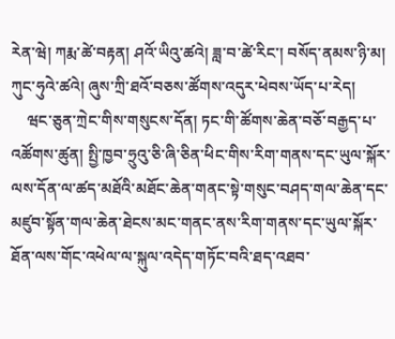རེན་ཝེ། ཀརྨ་ཚེ་བརྟན། ཤའོ་ཡིའུ་ཚའེ། ཟླ་བ་ཚེ་རིང་། བསོད་ནམས་ཉི་མ། ཀུང་ཧུའེ་ཚའེ། ཞུས་ཀྲི་ཐའོ་བཅས་ཚོགས་འདུར་ཕེབས་ཡོད་པ་རེད།
    ཝང་ཅུན་ཀྲེང་གིས་གསུངས་དོན། ཏང་གི་ཚོགས་ཆེན་བཅོ་བརྒྱད་པ་འཚོགས་ཚུན། སྤྱི་ཁྱབ་ཧྲུའུ་ཅི་ཞི་ཅིན་ཕིང་གིས་རིག་གནས་དང་ཡུལ་སྐོར་ལས་དོན་ལ་ཚད་མཐོའི་མཐོང་ཆེན་གནང་སྟེ་གསུང་བཤད་གལ་ཆེན་དང་མཛུབ་སྟོན་གལ་ཆེན་ཐེངས་མང་གནང་ནས་རིག་གནས་དང་ཡུལ་སྐོར་ཐོན་ལས་གོང་འཕེལ་ལ་སྐུལ་འདེད་གཏོང་བའི་ཐད་འཐབ་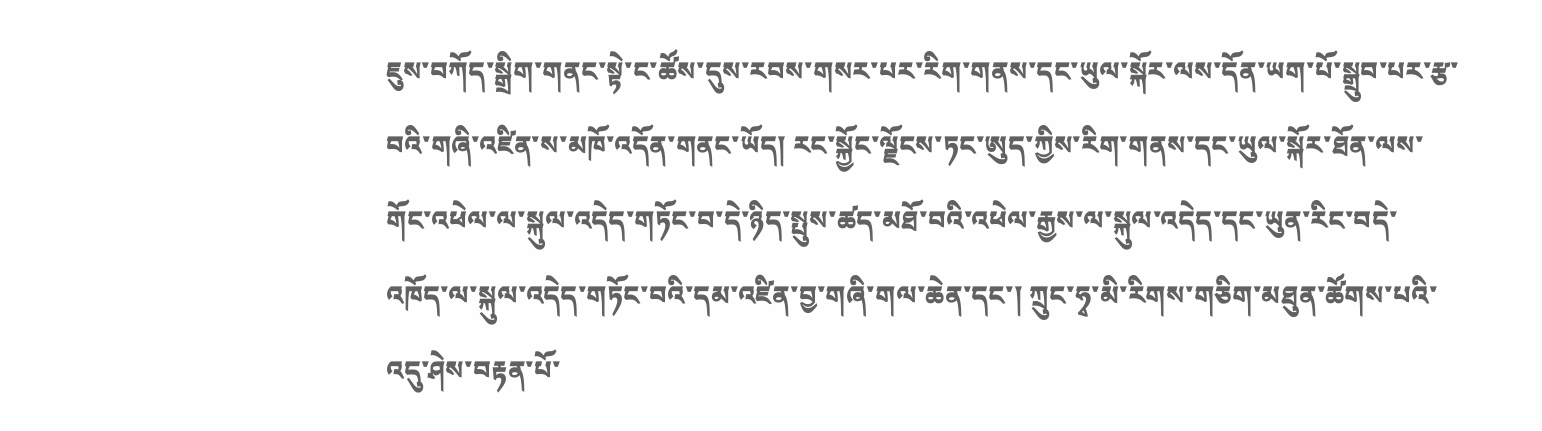ཇུས་བཀོད་སྒྲིག་གནང་སྟེ་ང་ཚོས་དུས་རབས་གསར་པར་རིག་གནས་དང་ཡུལ་སྐོར་ལས་དོན་ཡག་པོ་སྒྲུབ་པར་རྩ་བའི་གཞི་འཛིན་ས་མཁོ་འདོན་གནང་ཡོད། རང་སྐྱོང་ལྗོངས་ཏང་ཨུད་ཀྱིས་རིག་གནས་དང་ཡུལ་སྐོར་ཐོན་ལས་གོང་འཕེལ་ལ་སྐུལ་འདེད་གཏོང་བ་དེ་ཉིད་སྤུས་ཚད་མཐོ་བའི་འཕེལ་རྒྱས་ལ་སྐུལ་འདེད་དང་ཡུན་རིང་བདེ་འཁོད་ལ་སྐུལ་འདེད་གཏོང་བའི་དམ་འཛིན་བྱ་གཞི་གལ་ཆེན་དང་། ཀྲུང་ཧྭ་མི་རིགས་གཅིག་མཐུན་ཚོགས་པའི་འདུ་ཤེས་བརྟན་པོ་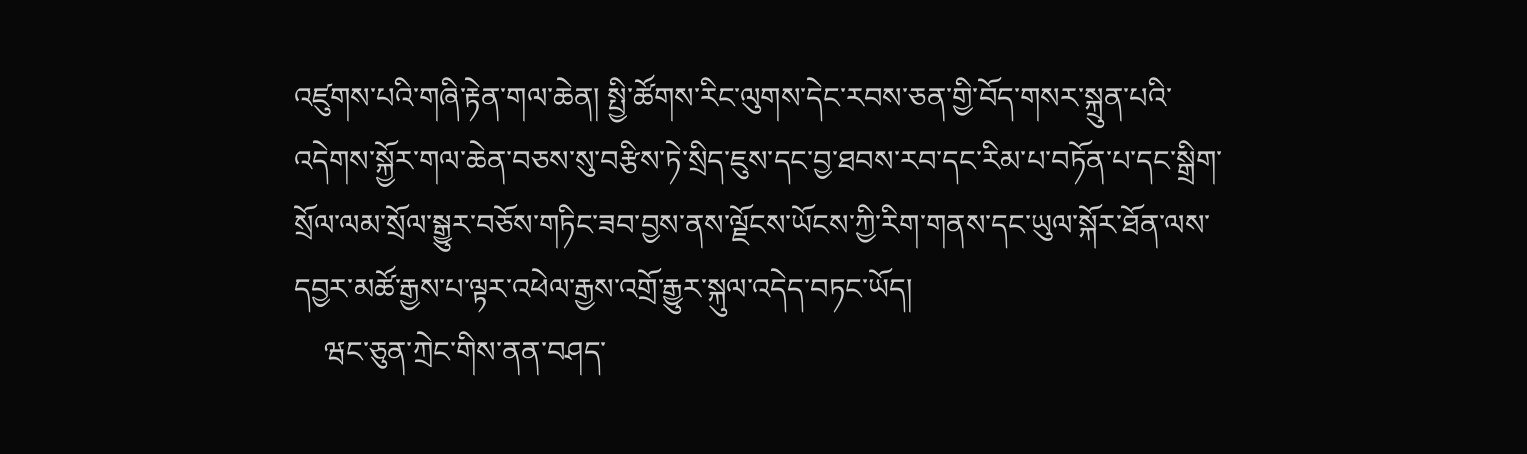འཛུགས་པའི་གཞི་རྟེན་གལ་ཆེན། སྤྱི་ཚོགས་རིང་ལུགས་དེང་རབས་ཅན་གྱི་བོད་གསར་སྐྲུན་པའི་འདེགས་སྐྱོར་གལ་ཆེན་བཅས་སུ་བརྩིས་ཏེ་སྲིད་ཇུས་དང་བྱ་ཐབས་རབ་དང་རིམ་པ་བཏོན་པ་དང་སྒྲིག་སྲོལ་ལམ་སྲོལ་སྒྱུར་བཅོས་གཏིང་ཟབ་བྱས་ནས་ལྗོངས་ཡོངས་ཀྱི་རིག་གནས་དང་ཡུལ་སྐོར་ཐོན་ལས་དབྱར་མཚོ་རྒྱས་པ་ལྟར་འཕེལ་རྒྱས་འགྲོ་རྒྱུར་སྐུལ་འདེད་བཏང་ཡོད།
    ཝང་ཅུན་ཀྲེང་གིས་ནན་བཤད་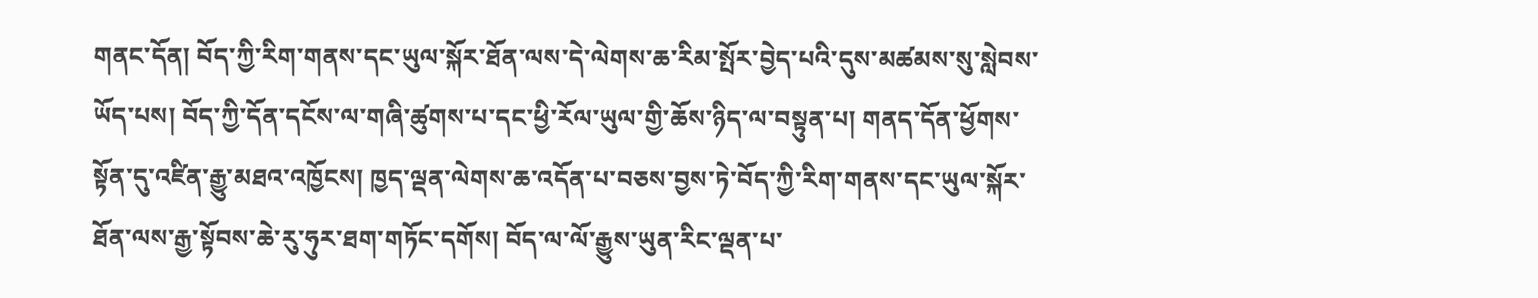གནང་དོན། བོད་ཀྱི་རིག་གནས་དང་ཡུལ་སྐོར་ཐོན་ལས་དེ་ལེགས་ཆ་རིམ་སྤོར་བྱེད་པའི་དུས་མཚམས་སུ་སླེབས་ཡོད་པས། བོད་ཀྱི་དོན་དངོས་ལ་གཞི་ཚུགས་པ་དང་ཕྱི་རོལ་ཡུལ་གྱི་ཆོས་ཉིད་ལ་བསྟུན་པ། གནད་དོན་ཕྱོགས་སྟོན་དུ་འཛིན་རྒྱུ་མཐའ་འཁྱོངས། ཁྱད་ལྡན་ལེགས་ཆ་འདོན་པ་བཅས་བྱས་ཏེ་བོད་ཀྱི་རིག་གནས་དང་ཡུལ་སྐོར་ཐོན་ལས་རྒྱ་སྟོབས་ཆེ་རུ་ཧུར་ཐག་གཏོང་དགོས། བོད་ལ་ལོ་རྒྱུས་ཡུན་རིང་ལྡན་པ་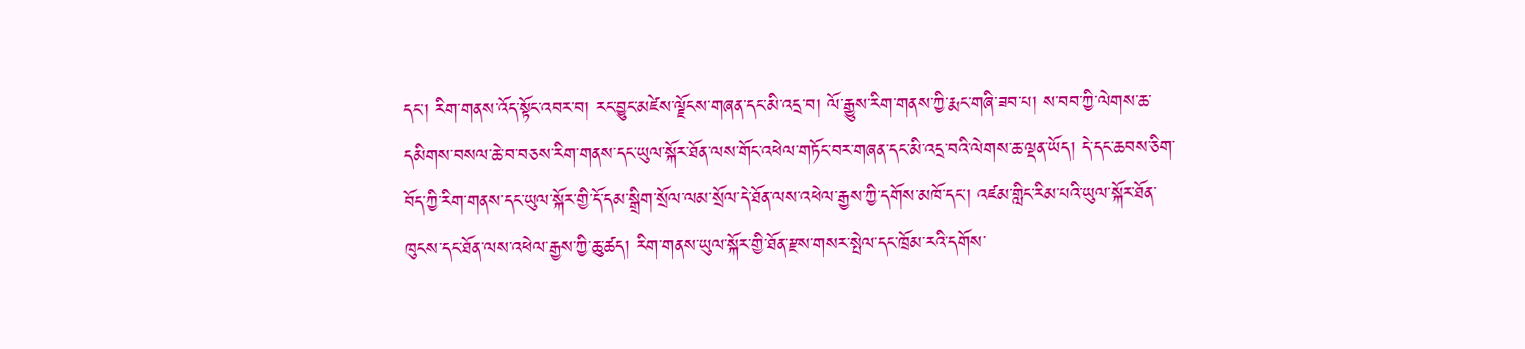དང་། རིག་གནས་འོད་སྟོང་འབར་བ། རང་བྱུང་མཛེས་ལྗོངས་གཞན་དང་མི་འདྲ་བ། ལོ་རྒྱུས་རིག་གནས་ཀྱི་རྨང་གཞི་ཟབ་པ། ས་བབ་ཀྱི་ལེགས་ཆ་དམིགས་བསལ་ཆེ་བ་བཅས་རིག་གནས་དང་ཡུལ་སྐོར་ཐོན་ལས་གོང་འཕེལ་གཏོང་བར་གཞན་དང་མི་འདྲ་བའི་ལེགས་ཆ་ལྡན་ཡོད། དེ་དང་ཆབས་ཅིག་བོད་ཀྱི་རིག་གནས་དང་ཡུལ་སྐོར་གྱི་དོ་དམ་སྒྲིག་སྲོལ་ལམ་སྲོལ་དེ་ཐོན་ལས་འཕེལ་རྒྱས་ཀྱི་དགོས་མཁོ་དང་། འཛམ་གླིང་རིམ་པའི་ཡུལ་སྐོར་ཐོན་ཁུངས་དང་ཐོན་ལས་འཕེལ་རྒྱས་ཀྱི་ཆུ་ཚད། རིག་གནས་ཡུལ་སྐོར་གྱི་ཐོན་རྫས་གསར་སྤེལ་དང་ཁྲོམ་རའི་དགོས་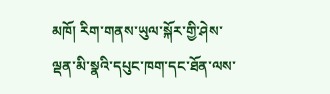མཁོ། རིག་གནས་ཡུལ་སྐོར་གྱི་ཤེས་ལྡན་མི་སྣའི་དཔུང་ཁག་དང་ཐོན་ལས་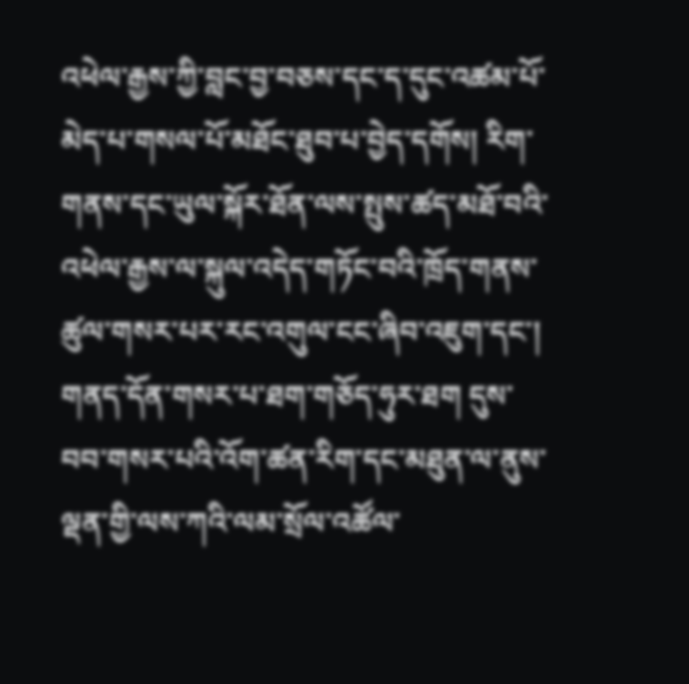འཕེལ་རྒྱས་ཀྱི་བླང་བྱ་བཅས་དང་ད་དུང་འཚམ་པོ་མེད་པ་གསལ་པོ་མཐོང་ཐུབ་པ་བྱེད་དགོས། རིག་གནས་དང་ཡུལ་སྐོར་ཐོན་ལས་སྤུས་ཚད་མཐོ་བའི་འཕེལ་རྒྱས་ལ་སྐུལ་འདེད་གཏོང་བའི་ཁྲོད་གནས་ཚུལ་གསར་པར་རང་འགུལ་ངང་ཞིབ་འཇུག་དང་། གནད་དོན་གསར་པ་ཐག་གཅོད་ཧུར་ཐག དུས་བབ་གསར་པའི་འོག་ཚན་རིག་དང་མཐུན་ལ་ནུས་ལྡན་གྱི་ལས་ཀའི་ལམ་སྲོལ་འཚོལ་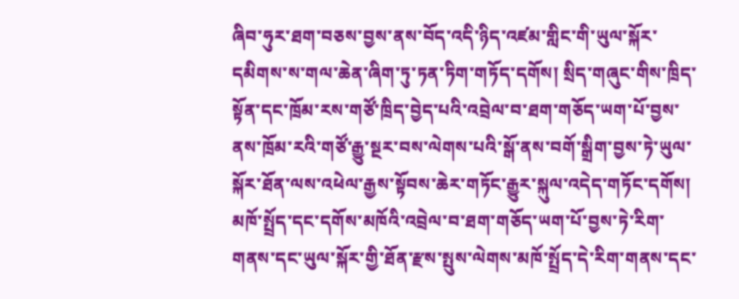ཞིབ་ཧུར་ཐག་བཅས་བྱས་ནས་བོད་འདི་ཉིད་འཛམ་གླིང་གི་ཡུལ་སྐོར་དམིགས་ས་གལ་ཆེན་ཞིག་ཏུ་ཏན་ཏིག་གཏོད་དགོས། སྲིད་གཞུང་གིས་ཁྲིད་སྟོན་དང་ཁྲོམ་རས་གཙོ་ཁྲིད་བྱེད་པའི་འབྲེལ་བ་ཐག་གཅོད་ཡག་པོ་བྱས་ནས་ཁྲོམ་རའི་གཙོ་རྒྱུ་སྔར་བས་ལེགས་པའི་སྒོ་ནས་བགོ་སྒྲིག་བྱས་ཏེ་ཡུལ་སྐོར་ཐོན་ལས་འཕེལ་རྒྱས་སྟོབས་ཆེར་གཏོང་རྒྱུར་སྐུལ་འདེད་གཏོང་དགོས། མཁོ་སྤྲོད་དང་དགོས་མཁོའི་འབྲེལ་བ་ཐག་གཅོད་ཡག་པོ་བྱས་ཏེ་རིག་གནས་དང་ཡུལ་སྐོར་གྱི་ཐོན་རྫས་སྤུས་ལེགས་མཁོ་སྤྲོད་དེ་རིག་གནས་དང་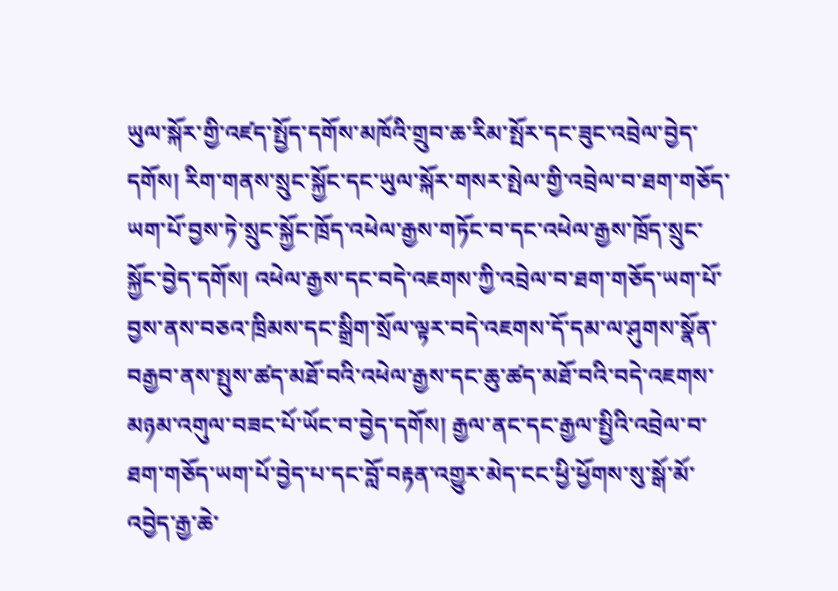ཡུལ་སྐོར་གྱི་འཛད་སྤྱོད་དགོས་མཁོའི་གྲུབ་ཆ་རིམ་སྤོར་དང་ཟུང་འབྲེལ་བྱེད་དགོས། རིག་གནས་སྲུང་སྐྱོང་དང་ཡུལ་སྐོར་གསར་སྤེལ་གྱི་འབྲེལ་བ་ཐག་གཅོད་ཡག་པོ་བྱས་ཏེ་སྲུང་སྐྱོང་ཁྲོད་འཕེལ་རྒྱས་གཏོང་བ་དང་འཕེལ་རྒྱས་ཁྲོད་སྲུང་སྐྱོང་བྱེད་དགོས། འཕེལ་རྒྱས་དང་བདེ་འཇགས་ཀྱི་འབྲེལ་བ་ཐག་གཅོད་ཡག་པོ་བྱས་ནས་བཅའ་ཁྲིམས་དང་སྒྲིག་སྲོལ་ལྟར་བདེ་འཇགས་དོ་དམ་ལ་ཤུགས་སྣོན་བརྒྱབ་ནས་སྤུས་ཚད་མཐོ་བའི་འཕེལ་རྒྱས་དང་ཆུ་ཚད་མཐོ་བའི་བདེ་འཇགས་མཉམ་འགུལ་བཟང་པོ་ཡོང་བ་བྱེད་དགོས། རྒྱལ་ནང་དང་རྒྱལ་སྤྱིའི་འབྲེལ་བ་ཐག་གཅོད་ཡག་པོ་བྱེད་པ་དང་བློ་བརྟན་འགྱུར་མེད་ངང་ཕྱི་ཕྱོགས་སུ་སྒོ་མོ་འབྱེད་རྒྱ་ཆེ་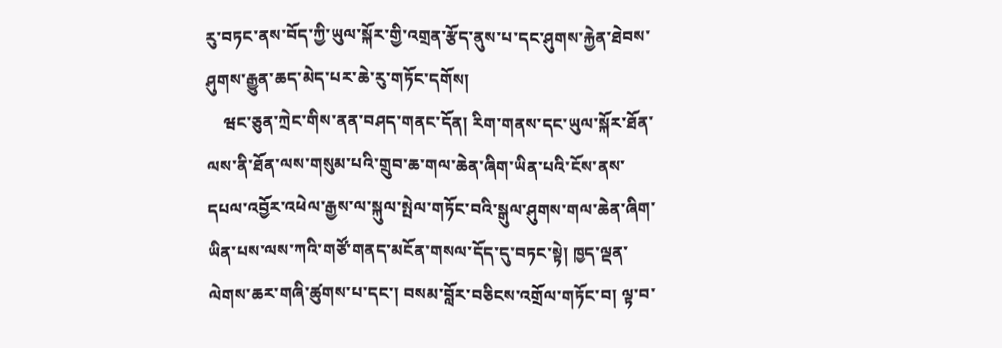རུ་བཏང་ནས་བོད་ཀྱི་ཡུལ་སྐོར་གྱི་འགྲན་རྩོད་ནུས་པ་དང་ཤུགས་རྐྱེན་ཐེབས་ཤུགས་རྒྱུན་ཆད་མེད་པར་ཆེ་རུ་གཏོང་དགོས།
    ཝང་ཅུན་ཀྲེང་གིས་ནན་བཤད་གནང་དོན། རིག་གནས་དང་ཡུལ་སྐོར་ཐོན་ལས་ནི་ཐོན་ལས་གསུམ་པའི་གྲུབ་ཆ་གལ་ཆེན་ཞིག་ཡིན་པའི་ངོས་ནས་དཔལ་འབྱོར་འཕེལ་རྒྱས་ལ་སྐུལ་སྤེལ་གཏོང་བའི་སྒུལ་ཤུགས་གལ་ཆེན་ཞིག་ཡིན་པས་ལས་ཀའི་གཙོ་གནད་མངོན་གསལ་དོད་དུ་བཏང་སྟེ། ཁྱད་ལྡན་ལེགས་ཆར་གཞི་ཚུགས་པ་དང་། བསམ་བློར་བཅིངས་འགྲོལ་གཏོང་བ། ལྟ་བ་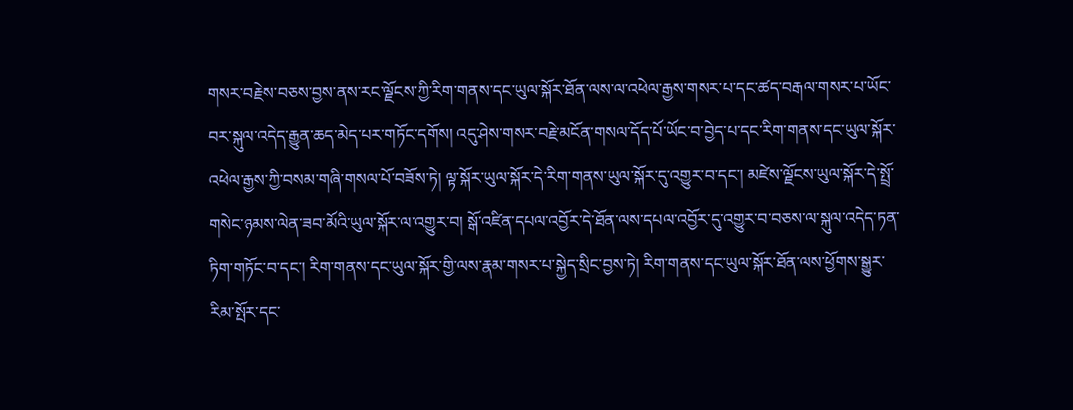གསར་བརྗེས་བཅས་བྱས་ནས་རང་ལྗོངས་ཀྱི་རིག་གནས་དང་ཡུལ་སྐོར་ཐོན་ལས་ལ་འཕེལ་རྒྱས་གསར་པ་དང་ཚད་བརྒལ་གསར་པ་ཡོང་བར་སྐུལ་འདེད་རྒྱུན་ཆད་མེད་པར་གཏོང་དགོས། འདུ་ཤེས་གསར་བརྗེ་མངོན་གསལ་དོད་པོ་ཡོང་བ་བྱེད་པ་དང་རིག་གནས་དང་ཡུལ་སྐོར་འཕེལ་རྒྱས་ཀྱི་བསམ་གཞི་གསལ་པོ་བཟོས་ཏེ། ལྟ་སྐོར་ཡུལ་སྐོར་དེ་རིག་གནས་ཡུལ་སྐོར་དུ་འགྱུར་བ་དང་། མཛེས་ལྗོངས་ཡུལ་སྐོར་དེ་སྤྲོ་གསེང་ཉམས་ལེན་ཟབ་མོའི་ཡུལ་སྐོར་ལ་འགྱུར་བ། སྒོ་འཛིན་དཔལ་འབྱོར་དེ་ཐོན་ལས་དཔལ་འབྱོར་དུ་འགྱུར་བ་བཅས་ལ་སྐུལ་འདེད་ཏན་ཏིག་གཏོང་བ་དང་། རིག་གནས་དང་ཡུལ་སྐོར་གྱི་ལས་རྣམ་གསར་པ་སྐྱེད་སྲིང་བྱས་ཏེ། རིག་གནས་དང་ཡུལ་སྐོར་ཐོན་ལས་ཕྱོགས་སྒྱུར་རིམ་སྤོར་དང་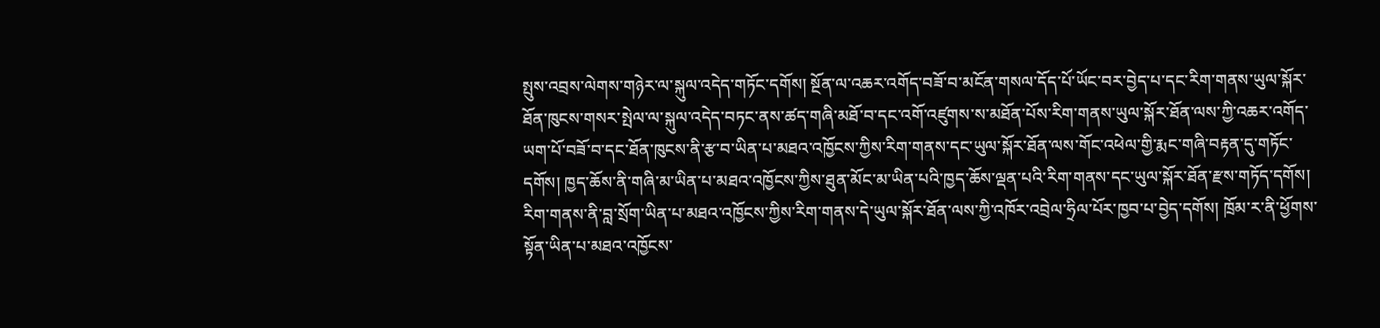སྤུས་འབྲས་ལེགས་གཉེར་ལ་སྐུལ་འདེད་གཏོང་དགོས། སྔོན་ལ་འཆར་འགོད་བཟོ་བ་མངོན་གསལ་དོད་པོ་ཡོང་བར་བྱེད་པ་དང་རིག་གནས་ཡུལ་སྐོར་ཐོན་ཁུངས་གསར་སྤེལ་ལ་སྐུལ་འདེད་བཏང་ནས་ཚད་གཞི་མཐོ་བ་དང་འགོ་འཛུགས་ས་མཐོན་པོས་རིག་གནས་ཡུལ་སྐོར་ཐོན་ལས་ཀྱི་འཆར་འགོད་ཡག་པོ་བཟོ་བ་དང་ཐོན་ཁུངས་ནི་རྩ་བ་ཡིན་པ་མཐའ་འཁྱོངས་ཀྱིས་རིག་གནས་དང་ཡུལ་སྐོར་ཐོན་ལས་གོང་འཕེལ་གྱི་རྨང་གཞི་བརྟན་དུ་གཏོང་དགོས། ཁྱད་ཆོས་ནི་གཞི་མ་ཡིན་པ་མཐའ་འཁྱོངས་ཀྱིས་ཐུན་མོང་མ་ཡིན་པའི་ཁྱད་ཆོས་ལྡན་པའི་རིག་གནས་དང་ཡུལ་སྐོར་ཐོན་རྫས་གཏོད་དགོས། རིག་གནས་ནི་བླ་སྲོག་ཡིན་པ་མཐའ་འཁྱོངས་ཀྱིས་རིག་གནས་དེ་ཡུལ་སྐོར་ཐོན་ལས་ཀྱི་འཁོར་འབྲེལ་ཧྲིལ་པོར་ཁྱབ་པ་བྱེད་དགོས། ཁྲོམ་ར་ནི་ཕྱོགས་སྟོན་ཡིན་པ་མཐའ་འཁྱོངས་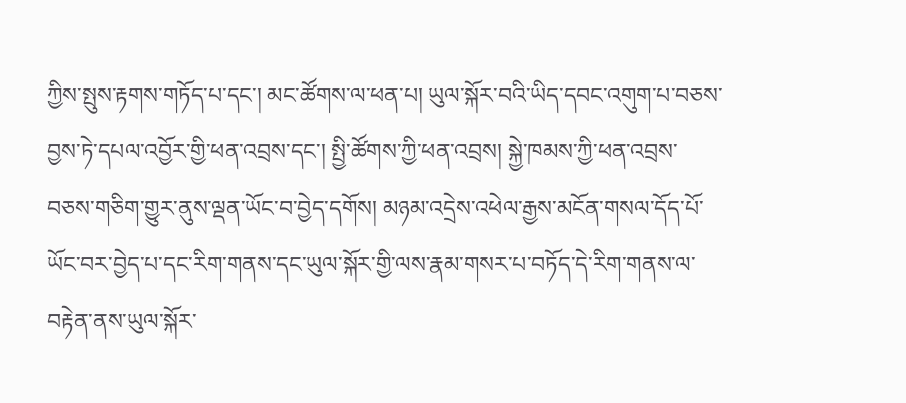ཀྱིས་སྤུས་རྟགས་གཏོད་པ་དང་། མང་ཚོགས་ལ་ཕན་པ། ཡུལ་སྐོར་བའི་ཡིད་དབང་འགུག་པ་བཅས་བྱས་ཏེ་དཔལ་འབྱོར་གྱི་ཕན་འབྲས་དང་། སྤྱི་ཚོགས་ཀྱི་ཕན་འབྲས། སྐྱེ་ཁམས་ཀྱི་ཕན་འབྲས་བཅས་གཅིག་གྱུར་ནུས་ལྡན་ཡོང་བ་བྱེད་དགོས། མཉམ་འདྲེས་འཕེལ་རྒྱས་མངོན་གསལ་དོད་པོ་ཡོང་བར་བྱེད་པ་དང་རིག་གནས་དང་ཡུལ་སྐོར་གྱི་ལས་རྣམ་གསར་པ་བཏོད་དེ་རིག་གནས་ལ་བརྟེན་ནས་ཡུལ་སྐོར་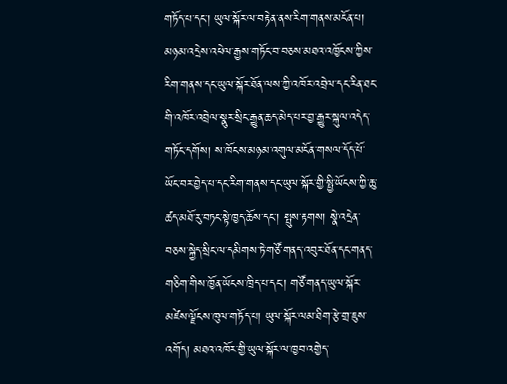གཏོད་པ་དང་། ཡུལ་སྐོར་ལ་བརྟེན་ནས་རིག་གནས་མངོན་པ། མཉམ་འདྲེས་འཕེལ་རྒྱས་གཏོང་བ་བཅས་མཐའ་འཁྱོངས་ཀྱིས་རིག་གནས་དང་ཡུལ་སྐོར་ཐོན་ལས་ཀྱི་འཁོར་འབྲེལ་དང་རིན་ཐང་གི་འཁོར་འབྲེལ་སྣུར་སྲིང་རྒྱུན་ཆད་མེད་པར་བྱ་རྒྱུར་སྐུལ་འདེད་གཏོང་དགོས། ས་ཁོངས་མཉམ་འགུལ་མངོན་གསལ་དོད་པོ་ཡོང་བར་བྱེད་པ་དང་རིག་གནས་དང་ཡུལ་སྐོར་གྱི་སྤྱི་ཡོངས་ཀྱི་ཆུ་ཚད་མཐོ་རུ་བཏང་སྟེ་ཁྱད་ཆོས་དང་། སྤུས་རྟགས། སྣེ་འདྲེན་བཅས་སྐྱེད་སྲིང་ལ་དམིགས་ཏེ་གཙོ་གནད་འབུར་ཐོན་དང་གནད་གཅིག་གིས་ཁྱོན་ཡོངས་ཁྲིད་པ་དང་། གཙོ་གནད་ཡུལ་སྐོར་མཛེས་ལྗོངས་ཁུལ་གཏོད་པ། ཡུལ་སྐོར་ལམ་ཐིག་རྩེ་གྲ་ཇུས་འགོད། མཐའ་འཁོར་གྱི་ཡུལ་སྐོར་ལ་ཁྱབ་འགྱེད་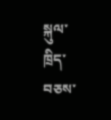སྐུལ་ཁྲིད་བཅས་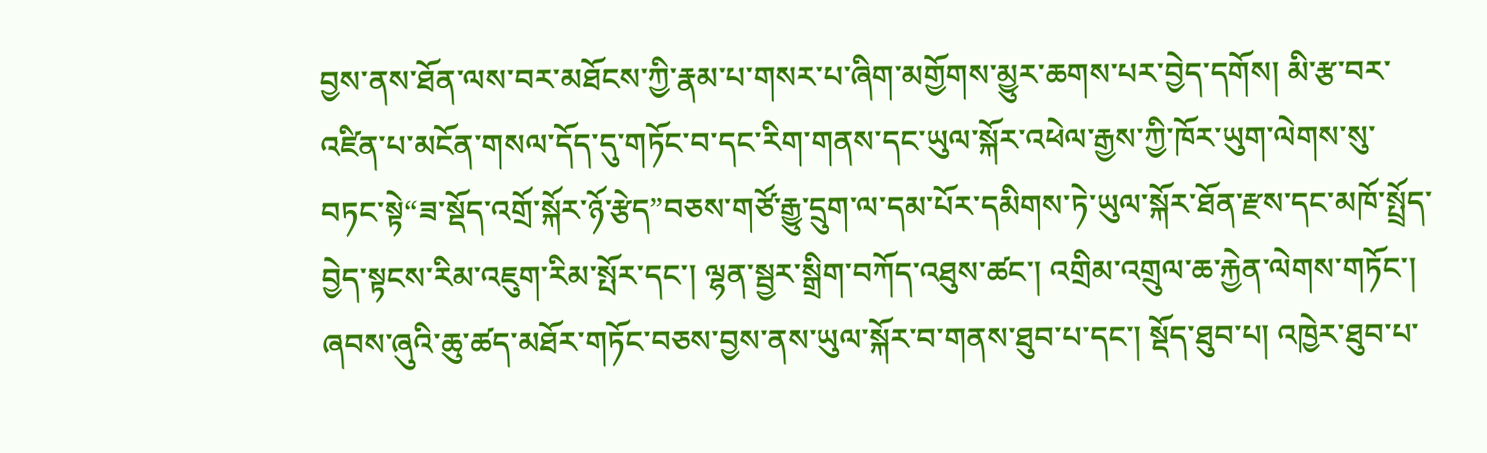བྱས་ནས་ཐོན་ལས་བར་མཐོངས་ཀྱི་རྣམ་པ་གསར་པ་ཞིག་མགྱོགས་མྱུར་ཆགས་པར་བྱེད་དགོས། མི་རྩ་བར་འཛིན་པ་མངོན་གསལ་དོད་དུ་གཏོང་བ་དང་རིག་གནས་དང་ཡུལ་སྐོར་འཕེལ་རྒྱས་ཀྱི་ཁོར་ཡུག་ལེགས་སུ་བཏང་སྟེ“ཟ་སྡོད་འགྲོ་སྐོར་ཉོ་རྩེད”བཅས་གཙོ་རྒྱུ་དྲུག་ལ་དམ་པོར་དམིགས་ཏེ་ཡུལ་སྐོར་ཐོན་རྫས་དང་མཁོ་སྤྲོད་བྱེད་སྟངས་རིམ་འཇུག་རིམ་སྤོར་དང་། ལྷན་སྦྱར་སྒྲིག་བཀོད་འཐུས་ཚང་། འགྲིམ་འགྲུལ་ཆ་རྐྱེན་ལེགས་གཏོང་། ཞབས་ཞུའི་ཆུ་ཚད་མཐོར་གཏོང་བཅས་བྱས་ནས་ཡུལ་སྐོར་བ་གནས་ཐུབ་པ་དང་། སྡོད་ཐུབ་པ། འཁྱེར་ཐུབ་པ་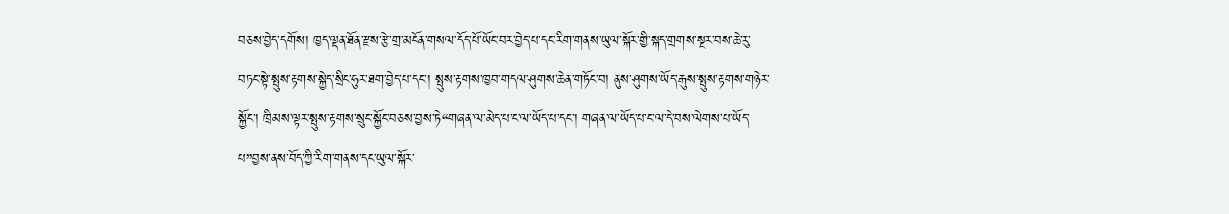བཅས་བྱེད་དགོས། ཁྱད་ལྡན་ཐོན་རྫས་རྩེ་གྲ་མངོན་གསལ་དོད་པོ་ཡོང་བར་བྱེད་པ་དང་རིག་གནས་ཡུལ་སྐོར་གྱི་སྐད་གྲགས་སྔར་བས་ཆེ་རུ་བཏང་སྟེ་སྤུས་རྟགས་སྐྱེད་སྲིང་ཧུར་ཐག་བྱེད་པ་དང་། སྤུས་རྟགས་ཁྱབ་གདལ་ཤུགས་ཆེན་གཏོང་བ། ནུས་ཤུགས་ཡོད་རྒུས་སྤུས་རྟགས་གཉེར་སྐྱོང་། ཁྲིམས་ལྟར་སྤུས་རྟགས་སྲུང་སྐྱོང་བཅས་བྱས་ཏེ“གཞན་ལ་མེད་པ་ང་ལ་ཡོད་པ་དང་། གཞན་ལ་ཡོད་པ་ང་ལ་དེ་བས་ལེགས་པ་ཡོད་པ”བྱས་ནས་བོད་ཀྱི་རིག་གནས་དང་ཡུལ་སྐོར་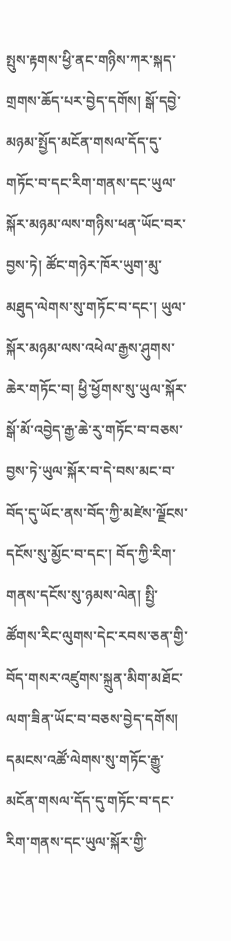སྤུས་རྟགས་ཕྱི་ནང་གཉིས་ཀར་སྐད་གྲགས་ཆོད་པར་བྱེད་དགོས། སྒོ་དབྱེ་མཉམ་སྤྱོད་མངོན་གསལ་དོད་དུ་གཏོང་བ་དང་རིག་གནས་དང་ཡུལ་སྐོར་མཉམ་ལས་གཉིས་ཕན་ཡོང་བར་བྱས་ཏེ། ཚོང་གཉེར་ཁོར་ཡུག་མུ་མཐུད་ལེགས་སུ་གཏོང་བ་དང་། ཡུལ་སྐོར་མཉམ་ལས་འཕེལ་རྒྱས་ཤུགས་ཆེར་གཏོང་བ། ཕྱི་ཕྱོགས་སུ་ཡུལ་སྐོར་སྒོ་མོ་འབྱེད་རྒྱ་ཆེ་རུ་གཏོང་བ་བཅས་བྱས་ཏེ་ཡུལ་སྐོར་བ་དེ་བས་མང་བ་བོད་དུ་ཡོང་ནས་བོད་ཀྱི་མཛེས་ལྗོངས་དངོས་སུ་མྱོང་བ་དང་། བོད་ཀྱི་རིག་གནས་དངོས་སུ་ཉམས་ལེན། སྤྱི་ཚོགས་རིང་ལུགས་དེང་རབས་ཅན་གྱི་བོད་གསར་འཛུགས་སྐྲུན་མིག་མཐོང་ལག་ཟིན་ཡོང་བ་བཅས་བྱེད་དགོས། དམངས་འཚོ་ལེགས་སུ་གཏོང་རྒྱུ་མངོན་གསལ་དོད་དུ་གཏོང་བ་དང་རིག་གནས་དང་ཡུལ་སྐོར་གྱི་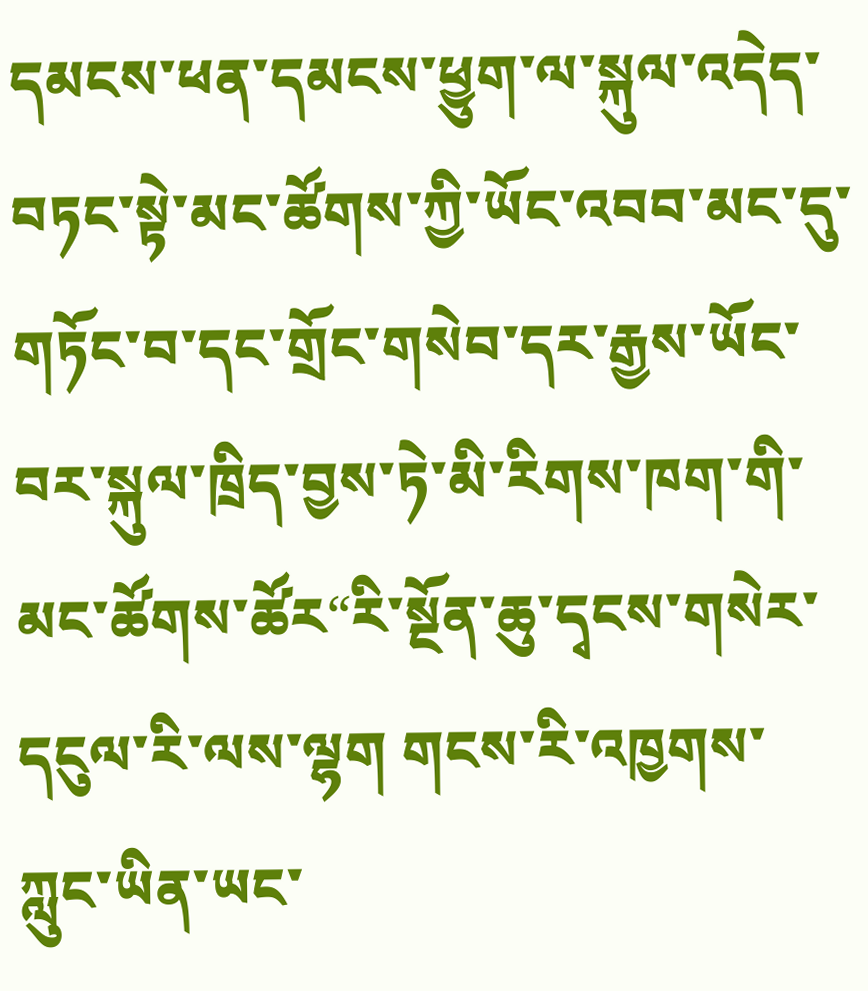དམངས་ཕན་དམངས་ཕྱུག་ལ་སྐུལ་འདེད་བཏང་སྟེ་མང་ཚོགས་ཀྱི་ཡོང་འབབ་མང་དུ་གཏོང་བ་དང་གྲོང་གསེབ་དར་རྒྱས་ཡོང་བར་སྐུལ་ཁྲིད་བྱས་ཏེ་མི་རིགས་ཁག་གི་མང་ཚོགས་ཚོར“རི་སྔོན་ཆུ་དྭངས་གསེར་དངུལ་རི་ལས་ལྷག གངས་རི་འཁྱགས་ཀླུང་ཡིན་ཡང་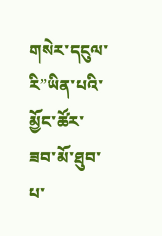གསེར་དངུལ་རི”ཡིན་པའི་མྱོང་ཚོར་ཟབ་མོ་ཐུབ་པ་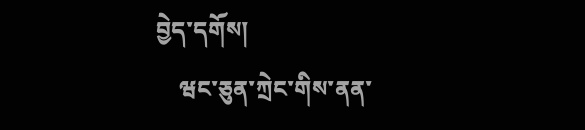བྱེད་དགོས།
    ཝང་ཅུན་ཀྲེང་གིས་ནན་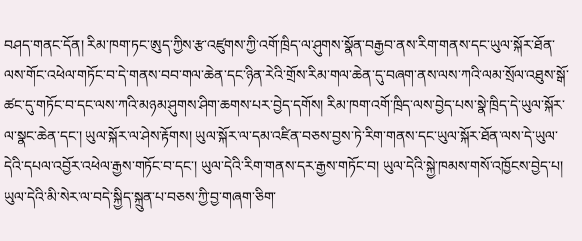བཤད་གནང་དོན། རིམ་ཁག་ཏང་ཨུད་ཀྱིས་རྩ་འཛུགས་ཀྱི་འགོ་ཁྲིད་ལ་ཤུགས་སྣོན་བརྒྱབ་ནས་རིག་གནས་དང་ཡུལ་སྐོར་ཐོན་ལས་གོང་འཕེལ་གཏོང་བ་དེ་གནས་བབ་གལ་ཆེན་དང་ཉིན་རེའི་གྲོས་རིམ་གལ་ཆེན་དུ་བཞག་ནས་ལས་ཀའི་ལམ་སྲོལ་འཐུས་སྒོ་ཚང་དུ་གཏོང་བ་དང་ལས་ཀའི་མཉམ་ཤུགས་ཤིག་ཆགས་པར་བྱེད་དགོས། རིམ་ཁག་འགོ་ཁྲིད་ལས་བྱེད་པས་སྣེ་ཁྲིད་དེ་ཡུལ་སྐོར་ལ་སྣང་ཆེན་དང་། ཡུལ་སྐོར་ལ་ཤེས་རྟོགས། ཡུལ་སྐོར་ལ་དམ་འཛིན་བཅས་བྱས་ཏེ་རིག་གནས་དང་ཡུལ་སྐོར་ཐོན་ལས་དེ་ཡུལ་དེའི་དཔལ་འབྱོར་འཕེལ་རྒྱས་གཏོང་བ་དང་། ཡུལ་དེའི་རིག་གནས་དར་རྒྱས་གཏོང་བ། ཡུལ་དེའི་སྐྱེ་ཁམས་གསོ་འཁྱོངས་བྱེད་པ། ཡུལ་དེའི་མི་སེར་ལ་བདེ་སྐྱིད་སྐྲུན་པ་བཅས་ཀྱི་བྱ་གཞག་ཅིག་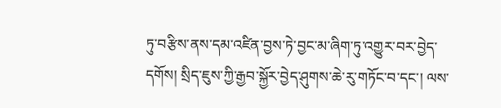ཏུ་བརྩིས་ནས་དམ་འཛིན་བྱས་ཏེ་བྱང་མ་ཞིག་ཏུ་འགྱུར་བར་བྱེད་དགོས། སྲིད་ཇུས་ཀྱི་རྒྱབ་སྐྱོར་བྱེད་ཤུགས་ཆེ་རུ་གཏོང་བ་དང་། ལས་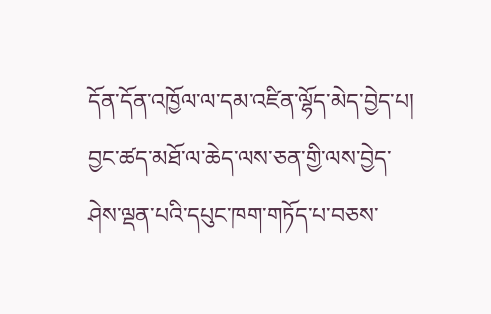དོན་དོན་འཁྱོལ་ལ་དམ་འཛིན་ལྷོད་མེད་བྱེད་པ། བྱང་ཚད་མཐོ་ལ་ཆེད་ལས་ཅན་གྱི་ལས་བྱེད་ཤེས་ལྡན་པའི་དཔུང་ཁག་གཏོད་པ་བཅས་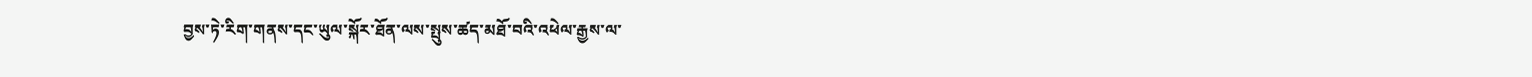བྱས་ཏེ་རིག་གནས་དང་ཡུལ་སྐོར་ཐོན་ལས་སྤུས་ཚད་མཐོ་བའི་འཕེལ་རྒྱས་ལ་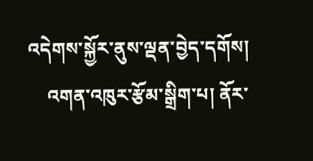འདེགས་སྐྱོར་ནུས་ལྡན་བྱེད་དགོས།
    འགན་འཁུར་རྩོམ་སྒྲིག་པ། ནོར་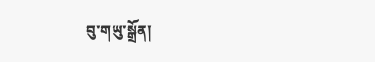བུ་གཡུ་སྒྲོན།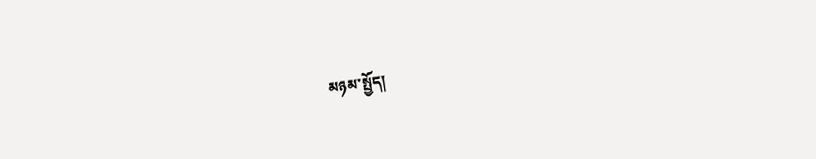མཉམ་སྤྱོད།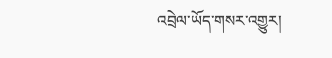འབྲེལ་ཡོད་གསར་འགྱུར།